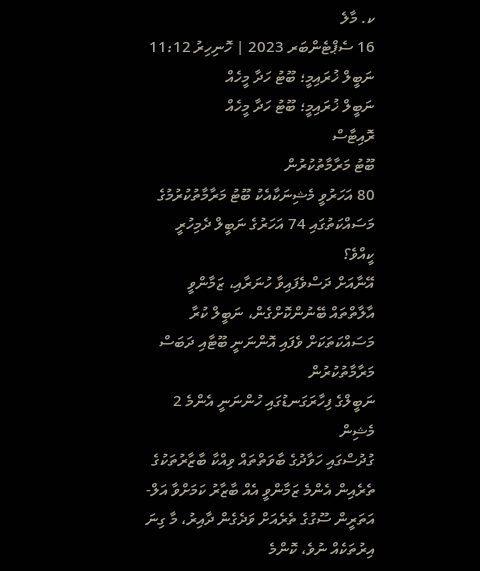ކ. މާލެ
16 ސެޕްޓެންބަރ 2023 | ހޮނިހިރު 11:12
ނަބީލް ޚުރައިމީ؛ ބޫޓު ހަދާ މީހެއް
ނަބީލް ޚުރައިމީ؛ ބޫޓު ހަދާ މީހެއް
ރޮއިޓާސް
ބޫޓު މަރާމާތުކުރުން
80 އަހަރުވީ މެޝިނަކާއެކު ބޫޓު މަރާމާތުކުރުމުގެ މަސައްކަތުގައި 74 އަހަރުގެ ނަބީލް ދެމިހުރީ ކީއްވެ؟
އޭނާއަށް ދަސްވެފައިވާ ހުނަރާއި، ޒަމާންވީ އާލާތްތައް ބޭނުންކޮށްގެން، ނަބީލް ކުރާ މަސައްކަތަކަށް ވެފައި އޮންނަނީ ބޫޓާއި ދަބަސް މަރާމާތުކުރުން
ނަބީލްގެ ފިހާރަގަނޑުގައި ހުންނަނީ އެންމެ 2 މެޝިން
ގުދުސްގައި ހަވާދުގެ ބާވަތްތައް ވިއްކާ ބާޒާރުތަކުގެ ތެރެއިން އެންމެ ޒަމާންވީ އެއް ބާޒާރު ކަމަށްވާ އަލް-އަތަރީން ސޫގުގެ ތެރެއަށް ވަދެގެން ދާއިރު، މާ ގިނަ އިރުތަކެއް ނުވެ، ކޮންމެ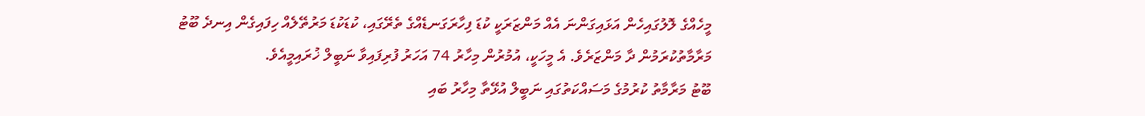މީހެއްގެ ލޮލުގައިހެން އަޅައިގަންނަ އެއް މަންޒަރަކީ ކުޑަ ފިހާރަގަނޑެއްގެ ތެރޭގައި، ކުޑަކުޑަ މަރުތޭލެއް ހިފައިގެން އިނދެ ބޫޓު މަރާމާތުކުރަމުން ދާ މަންޒަރެވެ. އެ މީހަކީ، އުމުރުން މިހާރު 74 އަހަރު ފުރިފައިވާ ނަބީލް ޚުރައިމީއެވެ.
ބޫޓު މަރާމާތު ކުރުމުގެ މަސައްކަތުގައި ނަބީލް އުޅޭތާ މިހާރު ބައި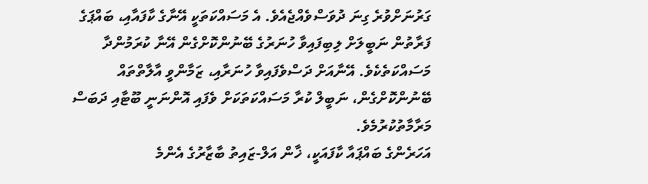ގަރުނަށްވުރެ ގިނަ ދުވަސްވެއްޖެއެވެ. އެ މަސައްކަތަކީ އޭނާގެ ކާފައާއި، ބައްޕަގެ ފަރާތުން ނަބީލަށް ލިބިފައިވާ ހުނަރުގެ ބޭނުންކޮށްގެން އޭނާ ކުރަމުންދާ މަސައްކަތެކެވެ. އޭނާއަށް ދަސްވެފައިވާ ހުނަރާއި، ޒަމާންވީ އާލާތްތައް ބޭނުންކޮށްގެން، ނަބީލް ކުރާ މަސައްކަތަކަށް ވެފައި އޮންނަނީ ބޫޓާއި ދަބަސް މަރާމާތުކުރުމެވެ.
އަހަރެންގެ ބައްޕައާ ކާފައަކީ، ޚާން އަލް-ޒައިތު ބާޒާރުގެ އެންމެ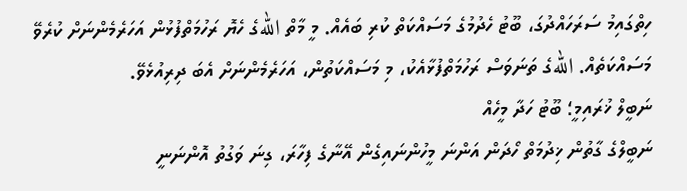ހިތްގައިމު ސަރަހައްދުގަ، ބޫޓު ހެދުމުގެ މަސައްކަތް ކުރި ބައެއް. މީ މާތް اللهގެ ހެޔޮ ރަހުމަތްފުޅުން އަހަރެމެންނަށް ކުރެވޭ މަސައްކަތެއް. اللهގެ ތަނަވަސް ރަހުމަތްފުޅާއެކު، މި މަސައްކަތުން، އަހަރެމެންނަށް އެބަ ދިރިއުޅެވޭ.
ނަބީލް ޚުރައިމީ؛ ބޫޓު ހަދާ މީހެއް
ނަބީލްގެ ގާތުން ޚިދުމަތް ހޯދަން އަންނަ މީހުންނައިގެން އޭނާގެ ފިހާރަ، ގިނަ ވަގުތު އޮންނަނީ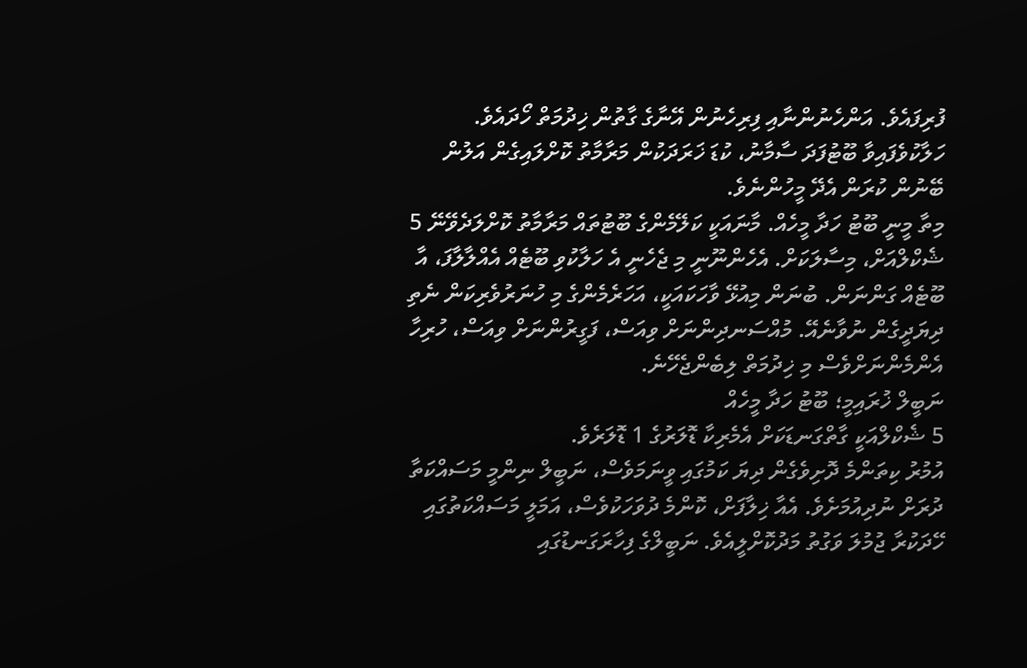ފުރިފައެވެ. އަންހެނުންނާއި ފިރިހެނުން އޭނާގެ ގާތުން ޚިދުމަތް ހޯދައެވެ. ހަލާކުވެފައިވާ ބޫޓުފަދަ ސާމާނު، ކުޑަ ޚަރަދަކުން މަރާމާތު ކޮށްލައިގެން އަލުން ބޭނުން ކުރަން އެދޭ މީހުންނެވެ.
މިތާ މީނީ ބޫޓު ހަދާ މީހެއް. މާނައަކީ ކަލޭމެންގެ ބޫޓުތައް މަރާމާތު ކޮށްލަދެވޭނޭ 5 ޝެކްލްއަށް، މިސާލަކަށް. އެހެންނޫނީ މި ޖެހެނީ އެ ހަލާކުވި ބޫޓެއް އެއްލާލާފަ، އާ ބޫޓެއް ގަންނަން. ބުނަން މިއުޅޭ ވާހަކައަކީ، އަހަރެމެންގެ މި ހުނަރުވެރިކަން ނެތި ދިޔަދީގެން ނުވާނެއޭ. މުއްސަނދިންނަށް ވިއަސް، ފަގީރުންނަށް ވިއަސް، ހުރިހާ އެންމެންނަށްވެސް މި ޚިދުމަތް ލިބެންޖެހޭނެ.
ނަބީލް ޚުރައިމީ؛ ބޫޓު ހަދާ މީހެއް
5 ޝެކްލްއަކީ ގާތްގަނޑަކަށް އެމެރިކާ ޑޮލަރުގެ 1 ޑޮލަރެވެ.
އުމުރު ކިތަންމެ ދޮށިވެގެން ދިޔަ ކަމުގައި ވީނަމަވެސް، ނަބީލް ނިންމީ މަސައްކަތާ ދުރަށް ނުދިއުމަށެވެ. އެއާ ޚިލާފަށް، ކޮންމެ ދުވަހަކުވެސް، އަމަލީ މަސައްކަތުގައި ހޭދަކުރާ ޖުމުލަ ވަގުތު މަދުކޮށްލީއެވެ. ނަބީލްގެ ފިހާރަގަނޑުގައި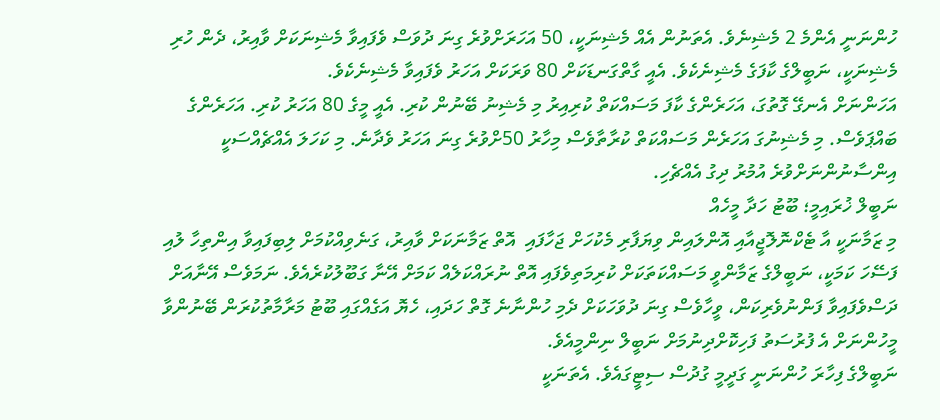ހުންނަނީ އެންމެ 2 މެޝިނެވެ. އެތަނުން އެއް މެޝިނަކީ، 50 އަހަރަށްވުރެ ގިނަ ދުވަސް ވެފައިވާ މެޝިނަކަށް ވާއިރު، ދެން ހުރި މެޝިނަކީ، ނަބީލްގެ ކާފަގެ މެޝިނެކެވެ. އެއީ ގާތްގަނޑަކަށް 80 ވަރަކަށް އަހަރު ވެފައިވާ މެޝިނެކެވެ.
އަހަންނަށް އެނގޭ ގޮތުގަ، އަހަރެންގެ ކާފަ މަސައްކަތް ކުރިއިރު މި މެޝިނު ބޭނުން ކުރި. އެއީ މީގެ 80 އަހަރު ކުރި. އަހަރެންގެ ބައްޕަވެސް. މި މެޝިނުގަ އަހަރެން މަސައްކަތް ކުރާތާވެސް މިހާރު 50ށްވުރެ ގިނަ އަހަރު ވެދާނެ. މި ކަހަލަ އެއްޗެއްސަކީ އިންސާނުންނަށްވުރެ އުމުރު ދިގު އެއްޗެހި.
ނަބީލް ޚުރައިމީ؛ ބޫޓު ހަދާ މީހެއް
މި ޒަމާނަކީ އާ ޓެކްނޮލޮޖީއާއި އޮންލައިން ވިޔަފާރި މެކުހަށް ޖަހާފައި  އޮތް ޒަމާނަކަށް ވާއިރު، ގަނެވިއްކުމަށް ލިބިފައިވާ އިންތިހާ ލުއި ފަސޭހަ ކަމަކީ، ނަބީލްގެ ޒަމާންވީ މަސައްކަތަކަށް ކުރިމަތިވެފައި އޮތް ނުރައްކަލެއް ކަމަށް އޭނާ ގަބޫލުކުރެއެވެ. ނަމަވެސް އޭނާއަށް ދަސްވެފައިވާ ފަންނުވެރިކަން، ވީހާވެސް ގިނަ ދުވަހަކަށް ދެމި ހުންނާނެ ގޮތް ހަދައި، ހެޔޮ އަގެއްގައި ބޫޓު މަރާމާތުކުރަން ބޭނުންވާ މީހުންނަށް އެ ފުރުސަތު ފަހިކޮށްދިނުމަށް ނަބީލް ނިންމީއެވެ.
ނަބީލްގެ ފިހާރަ ހުންނަނީ ގަދީމީ ގުދުސް ސިޓީގައެވެ. އެތަނަކީ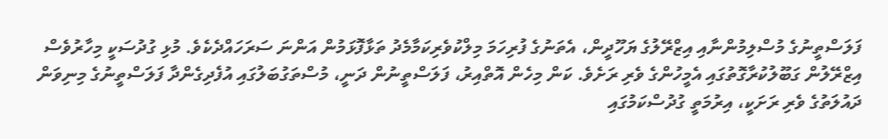ފަލަސްތީނުގެ މުސްލިމުންނާއި އިޒްރޭލުގެ ޔަހޫދީން، އެތަނުގެ ފުރިހަމަ މިލްކުވެރިކަމާމެދު ތަޅާފޮޅަމުން އަންނަ ސަރަހައްދެކެވެ. މުޅި ގުދުސަކީ މިހާރުވެސް އިޒްރޭލުން ގަބޫލުކުރާގޮތުގައި އެމީހުންގެ ވެރި ރަށެވެ. ކަން މިހެން އޮތްއިރު، ފަލަސްތީނުން ދަނީ، މުސްތަގުބަލުގައި އުފެދިގެންދާ ފަލަސްތީނުގެ މިނިވަން ދައުލަތުގެ ވެރި ރަށަކީ، އިރުމަތީ ގުދުސްކަމުގައި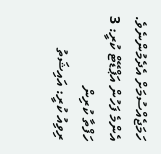ހަމަޖެއްސުމަށް އެދެމުންނެވެ.
އެންމެ ފަހުން އަޕްޑޭޓް ކުރީ: 3 ހަފްތާ ކުރިން
ރިވިއު ކުރީ: އައިޝަތު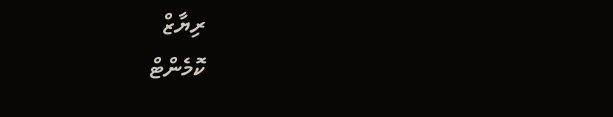ރިޔާޒް
ކޮމެންޓް